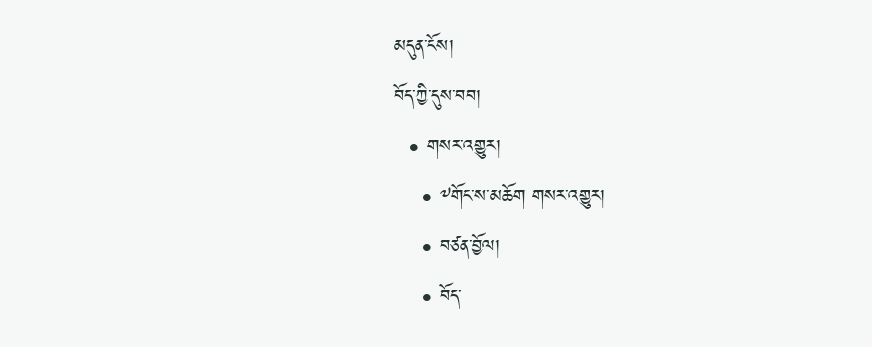མདུན་ངོས།
བོད་ཀྱི་དུས་བབ།
  • གསར་འགྱུར།
    • ༸གོང་ས་མཆོག གསར་འགྱུར།
    • བཙན་བྱོལ།
    • བོད་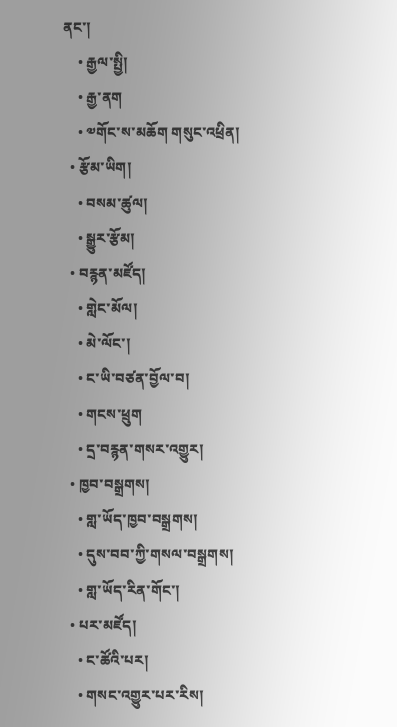ནང་།
    • རྒྱལ་སྤྱི།
    • རྒྱ་ནག
    • ༧གོང་ས་མཆོག གསུང་འཕྲིན།
  • རྩོམ་ཡིག།
    • བསམ་ཚུལ།
    • སྒྱུར་རྩོམ།
  • བརྙན་མཛོད།
    • གླེང་མོལ།
    • མེ་ལོང་།
    • ང་ཡི་བཙན་བྱོལ་བ།
    • གངས་ཕྲུག
    • དྲ་བརྙན་གསར་འགྱུར།
  • ཁྱབ་བསྒྲགས།
    • གླ་ཡོད་ཁྱབ་བསྒྲགས།
    • དུས་བབ་ཀྱི་གསལ་བསྒྲགས།
    • གླ་ཡོད་རིན་གོང་།
  • པར་མཛོད།
    • ང་ཚོའི་པར།
    • གསང་འགྱུར་པར་རིས།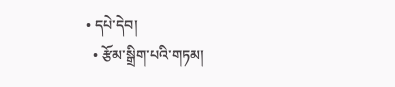• དཔེ་དེབ།
  • རྩོམ་སྒྲིག་པའི་གཏམ།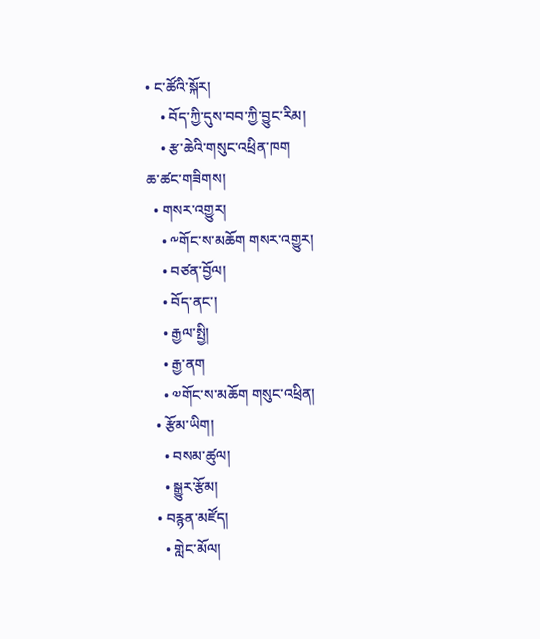• ང་ཚོའི་སྐོར།
    • བོད་ཀྱི་དུས་བབ་ཀྱི་བྱུང་རིམ།
    • རྩ་ཆེའི་གསུང་འཕྲིན་ཁག
ཆ་ཚང་གཟིགས།
  • གསར་འགྱུར།
    • ༸གོང་ས་མཆོག གསར་འགྱུར།
    • བཙན་བྱོལ།
    • བོད་ནང་།
    • རྒྱལ་སྤྱི།
    • རྒྱ་ནག
    • ༧གོང་ས་མཆོག གསུང་འཕྲིན།
  • རྩོམ་ཡིག།
    • བསམ་ཚུལ།
    • སྒྱུར་རྩོམ།
  • བརྙན་མཛོད།
    • གླེང་མོལ།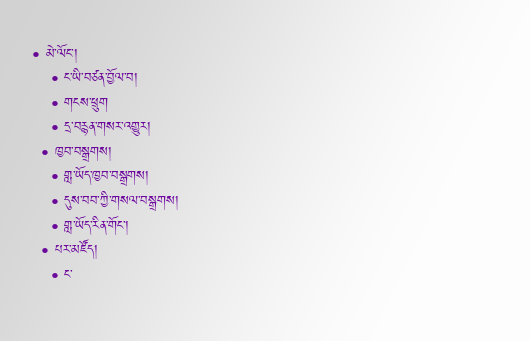• མེ་ལོང་།
    • ང་ཡི་བཙན་བྱོལ་བ།
    • གངས་ཕྲུག
    • དྲ་བརྙན་གསར་འགྱུར།
  • ཁྱབ་བསྒྲགས།
    • གླ་ཡོད་ཁྱབ་བསྒྲགས།
    • དུས་བབ་ཀྱི་གསལ་བསྒྲགས།
    • གླ་ཡོད་རིན་གོང་།
  • པར་མཛོད།
    • ང་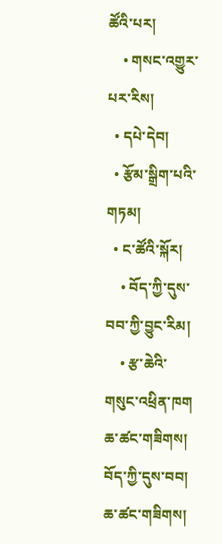ཚོའི་པར།
    • གསང་འགྱུར་པར་རིས།
  • དཔེ་དེབ།
  • རྩོམ་སྒྲིག་པའི་གཏམ།
  • ང་ཚོའི་སྐོར།
    • བོད་ཀྱི་དུས་བབ་ཀྱི་བྱུང་རིམ།
    • རྩ་ཆེའི་གསུང་འཕྲིན་ཁག
ཆ་ཚང་གཟིགས།
བོད་ཀྱི་དུས་བབ།
ཆ་ཚང་གཟིགས།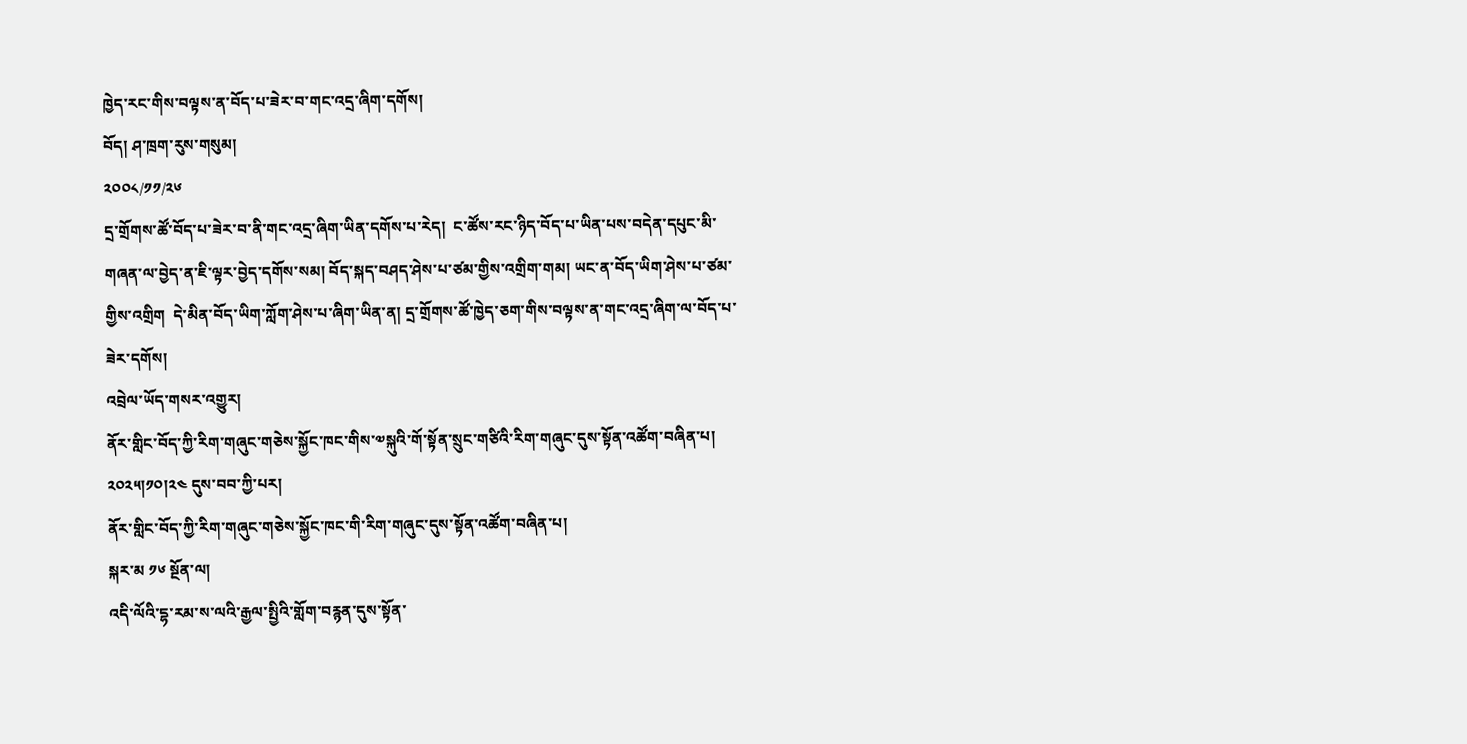ཁྱེད་རང་གིས་བལྟས་ན་བོད་པ་ཟེར་བ་གང་འདྲ་ཞིག་དགོས།
བོད། ཤ་ཁྲག་རུས་གསུམ།
༢༠༠༨/༡༡/༢༦
དྲ་གྲོགས་ཚོ་བོད་པ་ཟེར་བ་ནི་གང་འདྲ་ཞིག་ཡིན་དགོས་པ་རེད།  ང་ཚོས་རང་ཉིད་བོད་པ་ཡིན་པས་བདེན་དཔུང་མི་གཞན་ལ་བྱེད་ན་ཇི་ལྟར་བྱེད་དགོས་སམ། བོད་སྐད་བཤད་ཤེས་པ་ཙམ་གྱིས་འགྲིག་གམ། ཡང་ན་བོད་ཡིག་ཤེས་པ་ཙམ་གྱིས་འགྲིག  དེ་མིན་བོད་ཡིག་ཀློག་ཤེས་པ་ཞིག་ཡིན་ན། དྲ་གྲོགས་ཚོ་ཁྱེད་ཅག་གིས་བལྟས་ན་གང་འདྲ་ཞིག་ལ་བོད་པ་ཟེར་དགོས།
འབྲེལ་ཡོད་གསར་འགྱུར།
ནོར་གླིང་བོད་ཀྱི་རིག་གཞུང་གཅེས་སྐྱོང་ཁང་གིས་༧སྐུའི་གོ་སྟོན་སྲུང་གཙིའི་རིག་གཞུང་དུས་སྟོན་འཚོག་བཞིན་པ། ༢༠༢༥།༡༠།༢༤ དུས་བབ་ཀྱི་པར།
ནོར་གླིང་བོད་ཀྱི་རིག་གཞུང་གཅེས་སྐྱོང་ཁང་གི་རིག་གཞུང་དུས་སྟོན་འཚོག་བཞིན་པ།
སྐར་མ ༡༦ སྔོན་ལ།
འདི་ལོའི་དྷ་རམ་ས་ལའི་རྒྱལ་སྤྱིའི་གློག་བརྙན་དུས་སྟོན་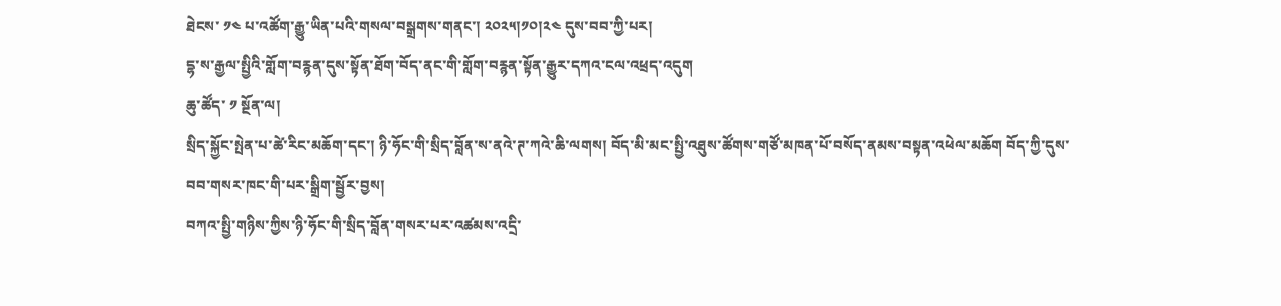ཐེངས་ ༡༤ པ་འཚོག་རྒྱུ་ཡིན་པའི་གསལ་བསྒྲགས་གནང་། ༢༠༢༥།༡༠།༢༤ དུས་བབ་ཀྱི་པར།
དྷ་ས་རྒྱལ་སྤྱིའི་གློག་བརྙན་དུས་སྟོན་ཐོག་བོད་ནང་གི་གློག་བརྙན་སྟོན་རྒྱུར་དཀའ་ངལ་འཕྲད་འདུག
ཆུ་ཚོད་ ༡ སྔོན་ལ།
སྲིད་སྐྱོང་སྤེན་པ་ཚེ་རིང་མཆོག་དང་། ཉི་ཧོང་གི་སྲིད་བློན་ས་ནའེ་ཊ་ཀའེ་ཆི་ལགས། བོད་མི་མང་སྤྱི་འཐུས་ཚོགས་གཙོ་མཁན་པོ་བསོད་ནམས་བསྟན་འཕེལ་མཆོག བོད་ཀྱི་དུས་བབ་གསར་ཁང་གི་པར་སྒྲིག་སྦྱོར་བྱས།
བཀའ་སྤྱི་གཉིས་ཀྱིས་ཉི་ཧོང་གི་སྲིད་བློན་གསར་པར་འཚམས་འདྲི་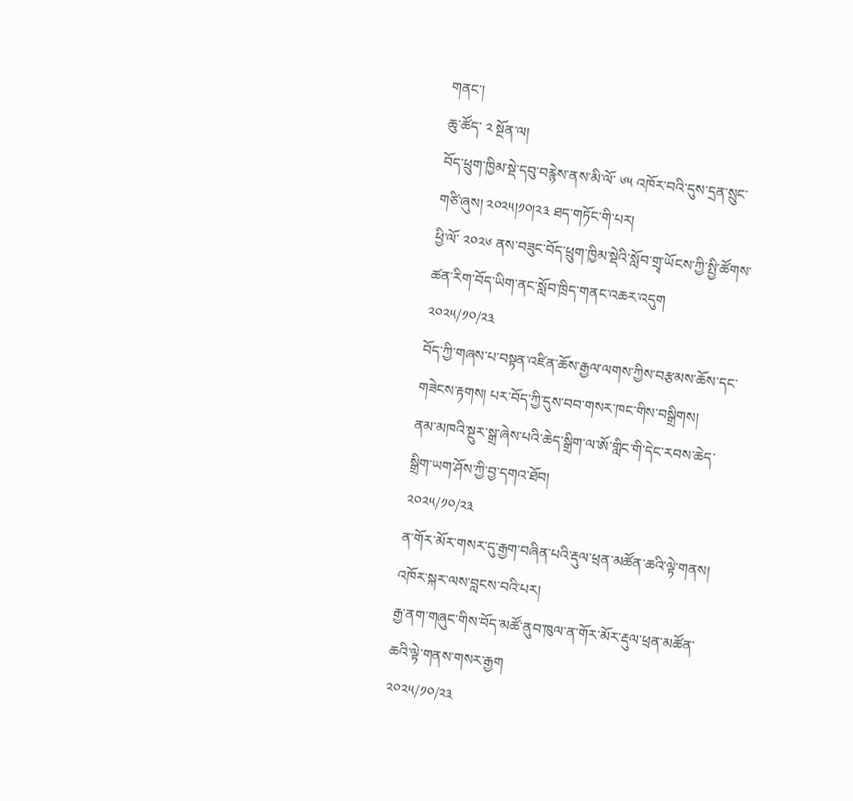གནང་།
ཆུ་ཚོད་ ༢ སྔོན་ལ།
བོད་ཕྲུག་ཁྱིམ་སྡེ་དབུ་བརྙེས་ནས་མི་ལོ་ ༦༥ འཁོར་བའི་དུས་དྲན་སྲུང་གཙི་ཞུས། ༢༠༢༥།༡༠།༢༣ ཐད་གཏོང་གི་པར།
ཕྱི་ལོ་ ༢༠༢༦ ནས་བཟུང་བོད་ཕྲུག་ཁྱིམ་སྡེའི་སློབ་གྲྭ་ཡོངས་ཀྱི་སྤྱི་ཚོགས་ཚན་རིག་བོད་ཡིག་ནང་སློབ་ཁྲིད་གནང་འཆར་འདུག
༢༠༢༥/༡༠/༢༣
བོད་ཀྱི་གཞས་པ་བསྟན་འཛིན་ཆོས་རྒྱལ་ལགས་ཀྱིས་བརྩམས་ཆོས་དང་གཟེངས་རྟགས། པར་བོད་ཀྱི་དུས་བབ་གསར་ཁང་གིས་བསྒྲིགས།
ནམ་མཁའི་སྔུར་སྒྲ་ཞེས་པའི་ཆེད་སྒྲིག་ལ་ཨོ་གླིང་གི་དེང་རབས་ཆེད་སྒྲིག་ཡག་ཤོས་ཀྱི་བྱ་དགའ་ཐོབ།
༢༠༢༥/༡༠/༢༣
ན་གོར་མོར་གསར་དུ་རྒྱག་བཞིན་པའི་རྡུལ་ཕྲན་མཚོན་ཆའི་ལྟེ་གནས། འཁོར་སྐར་ལས་བླངས་བའི་པར།
རྒྱ་ནག་གཞུང་གིས་བོད་མཚོ་ནུབ་ཁུལ་ན་གོར་མོར་རྡུལ་ཕྲན་མཚོན་ཆའི་ལྟེ་གནས་གསར་རྒྱག
༢༠༢༥/༡༠/༢༣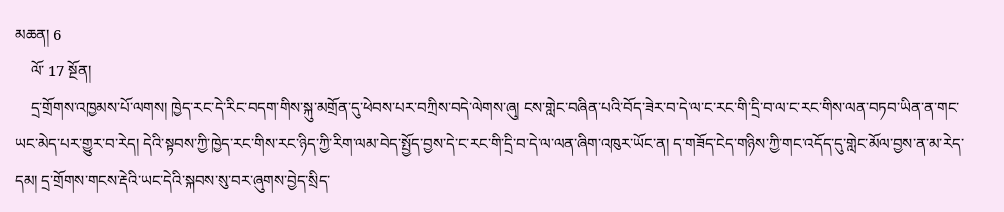མཆན། 6
    ལོ་ 17 སྔོན།
    དྲ་གྲོགས་འཁྱམས་པོ་ལགས། ཁྱེད་རང་དེ་རིང་བདག་གིས་སྐུ་མགྲོན་དུ་ཕེབས་པར་བཀྲིས་བདེ་ལེགས་ཞུ། ངས་གླེང་བཞིན་པའི་བོད་ཟེར་བ་དེ་ལ་ང་རང་གི་དྲི་བ་ལ་ང་རང་གིས་ལན་བཏབ་ཡིན་ན་གང་ཡང་མེད་པར་གྱུར་བ་རེད། དེའི་སྟབས་ཀྱི་ཁྱེད་རང་གིས་རང་ཉིད་ཀྱི་རིག་ལམ་བེད་སྤྱོད་བྱས་དེ་ང་རང་གི་དྲི་བ་དེ་ལ་ལན་ཞིག་འཁུར་ཡོང་ན། ད་གཟོད་ངེད་གཉིས་ཀྱི་གང་འདོད་དུ་གླེང་མོལ་བྱས་ན་མ་རེད་དམ། དྲ་གྲོགས་གངས་རྡེའི་ཡང་དེའི་སྐབས་སུ་བར་ཞུགས་བྱེད་སྲིད་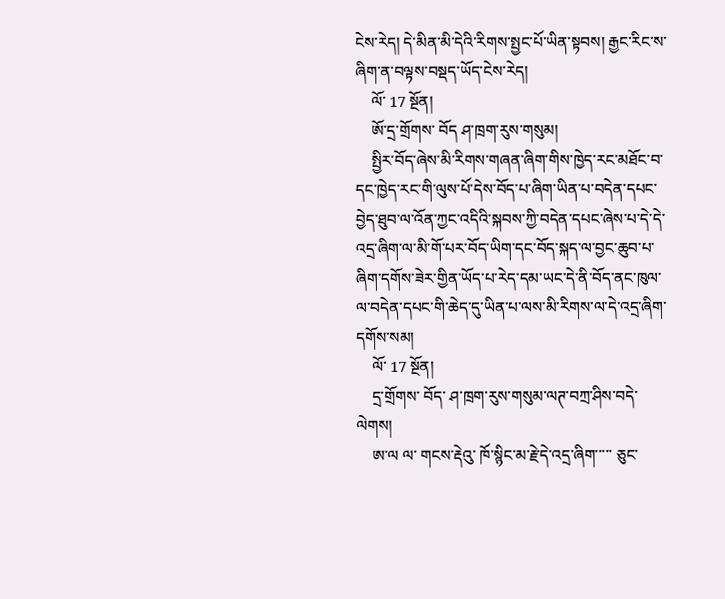ངེས་རེད། དེ་མིན་མི་དེའི་རིགས་སྤྱང་པོ་ཡིན་སྟབས། རྒྱང་རིང་ས་ཞིག་ན་བལྟས་བསྡད་ཡོད་ངེས་རེད།
    ལོ་ 17 སྔོན།
    ཨོ་དྲ་གྲོགས་ བོད ཤ་ཁྲག་རུས་གསུམ།
    སྤྱིར་བོད་ཞེས་མི་རིགས་གཞན་ཞིག་གིས་ཁྱེད་རང་མཐོང་བ་དང་ཁྱེད་རང་གི་ལུས་པོ་དེས་བོད་པ་ཞིག་ཡིན་པ་བདེན་དཔང་བྱེད་ཐུབ་ལ་འོན་ཀྱང་འདིའི་སྐབས་ཀྱི་བདེན་དཔང་ཞེས་པ་དེ་དེ་འདྲ་ཞིག་ལ་མི་གོ་པར་བོད་ཡིག་དང་བོད་སྐད་ལ་བྱང་ཆུབ་པ་ཞིག་དགོས་ཟེར་གྱིན་ཡོད་པ་རེད་དམ་ཡང་དེ་ནི་བོད་ནང་ཁུལ་ལ་བདེན་དཔང་གི་ཆེད་དུ་ཡིན་པ་ལས་མི་རིགས་ལ་དེ་འདྲ་ཞིག་དགོས་སམ།
    ལོ་ 17 སྔོན།
    དྲ་གྲོགས་ བོད་ ཤ་ཁྲག་རུས་གསུམ་ལཊ་བཀྲ་ཤིས་བདེ་ལེགས།
    ཨ་ལ ལ་ གངས་རྡེའུ་ ཁོ་སྙིང་མ་རྗེ་དེ་འདྲ་ཞིག་་་་་ ཅུང་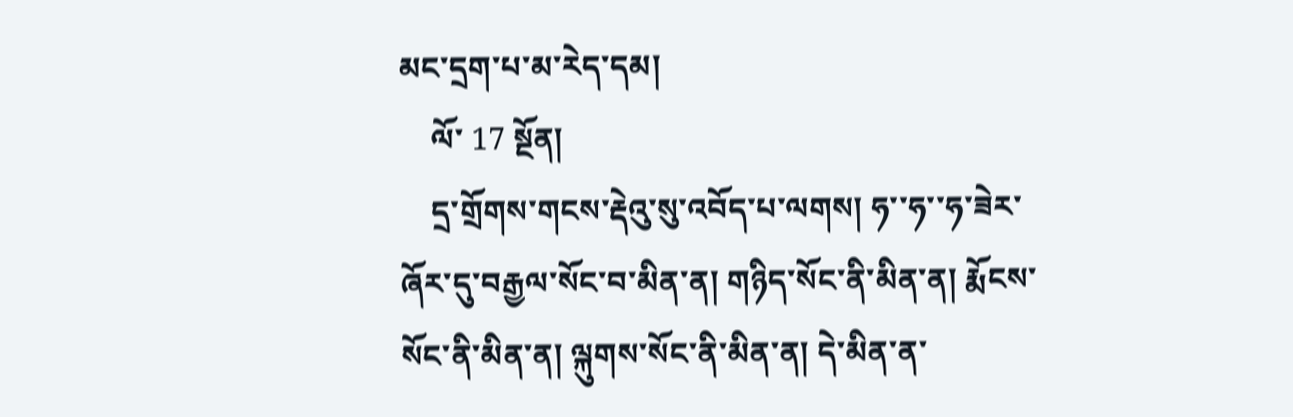མང་དྲག་པ་མ་རེད་དམ།
    ལོ་ 17 སྔོན།
    དྲ་གྲོགས་གངས་རྡེའུ་སུ་འབོད་པ་ལགས། ཧ་་ཧ་་ཧ་ཟེར་ཞོར་དུ་བརྒྱལ་སོང་བ་མིན་ན། གཉིད་སོང་ནི་མིན་ན། རྨོངས་སོང་ནི་མིན་ན། ལྐུགས་སོང་ནི་མིན་ན། དེ་མིན་ན་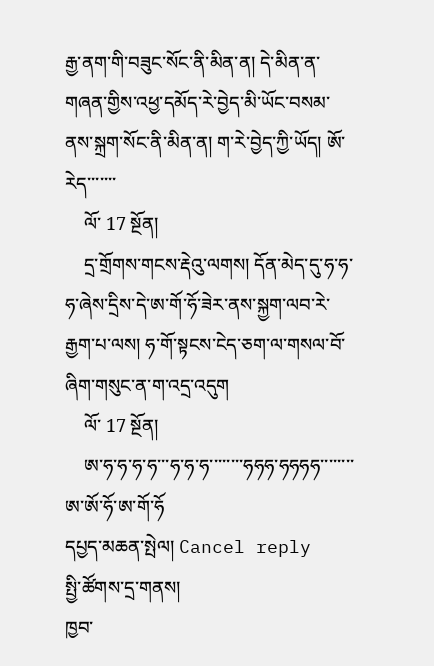རྒྱ་ནག་གི་བཟུང་སོང་ནི་མིན་ན། དེ་མིན་ན་གཞན་གྱིས་འཕྱ་དམོད་རེ་བྱེད་མི་ཡོང་བསམ་ནས་སྐྲག་སོང་ནི་མིན་ན། ག་རེ་བྱེད་ཀྱི་ཡོད། ཨོ་རེད་་་་་་་
    ལོ་ 17 སྔོན།
    དྲ་གྲོགས་གངས་རྡེའུ་ལགས། དོན་མེད་དུ་ཧ་ཧ་ཧ་ཞེས་དྲིས་དེ་ཨ་གོ་ཧོ་ཟེར་ནས་སྐྱག་ལབ་རེ་རྒྱག་པ་ལས། ཧ་གོ་སྟངས་ངེད་ཅག་ལ་གསལ་བོ་ཞིག་གསུང་ན་ག་འདྲ་འདུག
    ལོ་ 17 སྔོན།
    ཨ་ཧ་ཧ་ཧ་ཧ་་་ཧ་ཧ་ཧ་་་་་་་་ཧཧཧ་ཧཧཧཧ་་་་་་་་ཨ་ཨོ་ཧོ་ཨ་གོ་ཧོ
དཔྱད་མཆན་སྤེལ། Cancel reply
སྤྱི་ཚོགས་དྲ་གནས།
ཁྱབ་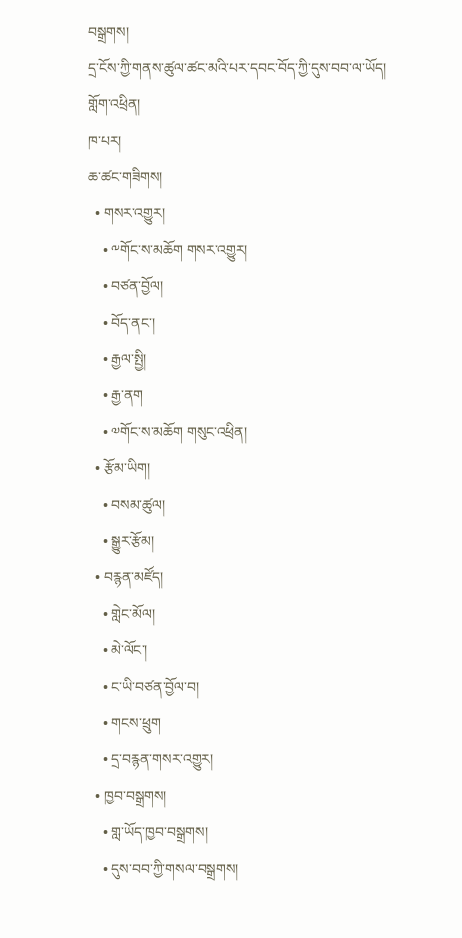བསྒྲགས།
དྲ་ངོས་ཀྱི་གནས་ཚུལ་ཚང་མའི་པར་དབང་བོད་ཀྱི་དུས་བབ་ལ་ཡོད།
གློག་འཕྲིན།
ཁ་པར།
ཆ་ཚང་གཟིགས།
  • གསར་འགྱུར།
    • ༸གོང་ས་མཆོག གསར་འགྱུར།
    • བཙན་བྱོལ།
    • བོད་ནང་།
    • རྒྱལ་སྤྱི།
    • རྒྱ་ནག
    • ༧གོང་ས་མཆོག གསུང་འཕྲིན།
  • རྩོམ་ཡིག།
    • བསམ་ཚུལ།
    • སྒྱུར་རྩོམ།
  • བརྙན་མཛོད།
    • གླེང་མོལ།
    • མེ་ལོང་།
    • ང་ཡི་བཙན་བྱོལ་བ།
    • གངས་ཕྲུག
    • དྲ་བརྙན་གསར་འགྱུར།
  • ཁྱབ་བསྒྲགས།
    • གླ་ཡོད་ཁྱབ་བསྒྲགས།
    • དུས་བབ་ཀྱི་གསལ་བསྒྲགས།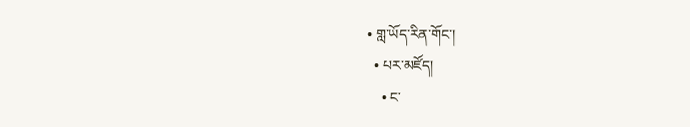• གླ་ཡོད་རིན་གོང་།
  • པར་མཛོད།
    • ང་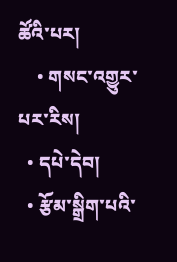ཚོའི་པར།
    • གསང་འགྱུར་པར་རིས།
  • དཔེ་དེབ།
  • རྩོམ་སྒྲིག་པའི་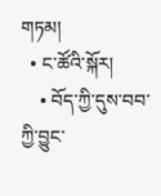གཏམ།
  • ང་ཚོའི་སྐོར།
    • བོད་ཀྱི་དུས་བབ་ཀྱི་བྱུང་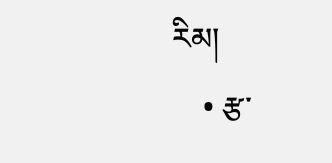རིམ།
    • རྩ་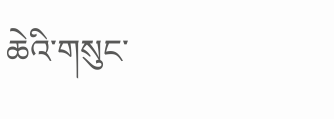ཆེའི་གསུང་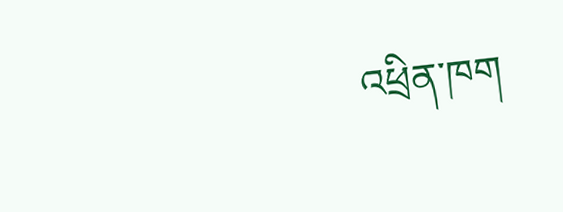འཕྲིན་ཁག